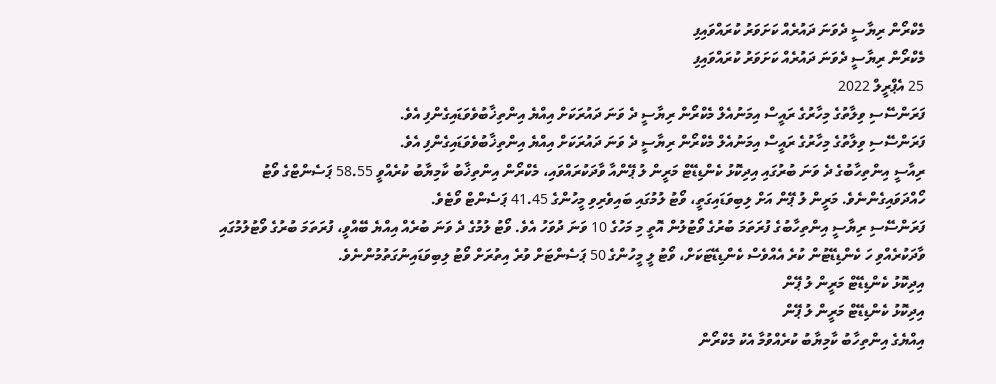މެކްރޯން ރިޔާސީ ދެވަނަ ދައުރެއް ކަށަވަރު ކުރައްވައިފި
މެކްރޯން ރިޔާސީ ދެވަނަ ދައުރެއް ކަށަވަރު ކުރައްވައިފި
25 އެޕްރީލް 2022
ފަރަންސޭސި ވިލާތުގެ މިހާރުގެ ރައީސް އިމަނުއެލް މެކްރޯން ރިޔާސީ ދެ ވަނަ ދައުރަކަށް އިއްޔެ އިންތިޚާބުވެވަޑައިގެންފި އެވެ.
ފަރަންސޭސި ވިލާތުގެ މިހާރުގެ ރައީސް އިމަނުއެލް މެކްރޯން ރިޔާސީ ދެ ވަނަ ދައުރަކަށް އިއްޔެ އިންތިޚާބުވެވަޑައިގެންފި އެވެ.
ރިއާސީ އިންތިހާބުގެ ދެ ވަނަ ބުރުގައި އިދިކޮޅު ކެންޑިޑޭޓް މަރީން ލު ޕޭންއާ ވާދަކުރައްވައި، މެކްރޯން އިންތިޚާބު ކާމިޔާބު ކުރެއްވީ 58.55 ޕަސެންޓްގެ ވޯޓު ހޯއްދަވައިގެންނެވެ. މަރީން ލު ޕޭން އަށް ލިބިވަޑައިގަތީ، ވޯޓު ލުމުގައި ބައިވެރިވި މީހުންގެ 41.45 ޕަސެންޓް ވޯޓެވެ.
ފަރަންސޭސި ރިޔާސީ އިންތިހާބުގެ ފުރަތަމަ ބުރުގެ ވޯޓުލުން އޮތީ މި މަހުގެ 10 ވަނަ ދުވަހު އެވެ. ވޯޓު ލުމުގެ ދެ ވަނަ ބުރެއް އިއްޔެ ބޭއްވީ، ފުރަތަމަ ބުރުގެ ވޯޓުލުމުގައި ވާދަކުރެއްވި ހަ ކެންޑިޑޭޓުން ކުރެ އެއްވެސް ކެންޑިޑޭޓަކަށް، ވޯޓު ލީ މީހުންގެ 50 ޕަސެންޓަށް ވުރެ އިތުރަށް ވޯޓު ލިބިވަޑައިނުގަތުމުންނެވެ.
އިދިކޮޅު ކެންޑިޑޭޓް މަރީން ލު ޕޭން
އިދިކޮޅު ކެންޑިޑޭޓް މަރީން ލު ޕޭން
އިއްޔެގެ އިންތިހާބު ކާމިޔާބު ކުރެއްވުމާ އެކު މެކްރޯން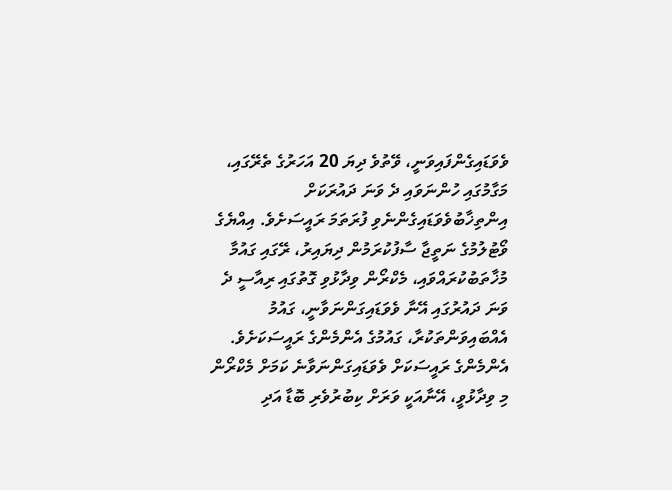ވެވަޑައިގެންފައިވަނީ، ވޭތުވެ ދިޔަ 20 އަހަރުގެ ތެރޭގައި، މަގާމުގައި ހުންނަވައި ދެ ވަނަ ދައުރަކަށް އިންތިޚާބުވެވަޑައިގެންނެވި ފުރަތަމަ ރައީސަށެވެ. އިއްޔެގެ ވޯޓުލުމުގެ ނަތީޖާ ސާފުކުރަމުން ދިޔައިރު، ރޭގައި ގައުމާ މުޚާތަބުކުރައްވައި، މެކްރޯން ވިދާޅުވި ގޮތުގައި ރިއާސީ ދެ ވަނަ ދައުރުގައި އޭނާ ވެވަޑައިގަންނަވާނީ، ގައުމު އެއްބައިވަންތަކުރާ، ގައުމުގެ އެންމެންގެ ރައީސަކަށެވެ.
އެންމެންގެ ރައީސަކަށް ވެވަޑައިގަންނަވާނެ ކަމަށް މެކްރޯން މި ވިދާޅުވީ، އޭނާއަކީ ވަރަށް ކިބުރުވެރި ބޮޑާ އަދި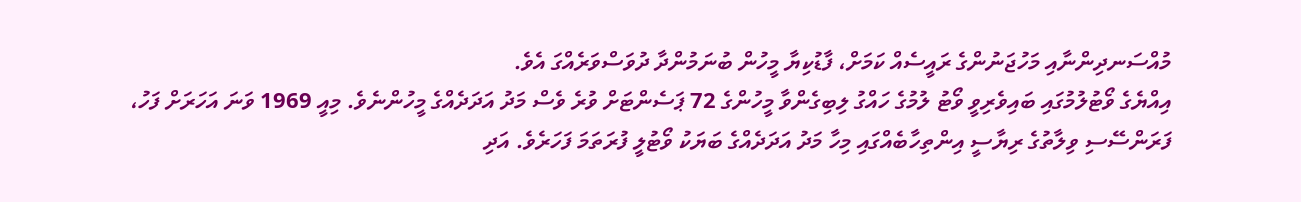މުއްސަނދިންނާއި މަހުޖަނުންގެ ރައީސެއް ކަމަށް، ފާޑުކިޔާ މީހުން ބުނަމުންދާ ދުވަސްވަރެއްގަ އެވެ.
އިއްޔެގެ ވޯޓުލުމުގައި ބައިވެރިވީ ވޯޓު ލުމުގެ ހައްގު ލިބިގެންވާ މީހުންގެ 72 ޕަސެންޓަށް ވުރެ ވެސް މަދު އަދަދެއްގެ މީހުންނެވެ. މިއީ 1969 ވަނަ އަހަރަށް ފަހު، ފަރަންސޭސި ވިލާތުގެ ރިޔާސީ އިންތިހާބެއްގައި މިހާ މަދު އަދަދެއްގެ ބަޔަކު ވޯޓުލީ ފުރަތަމަ ފަހަރެވެ. އަދި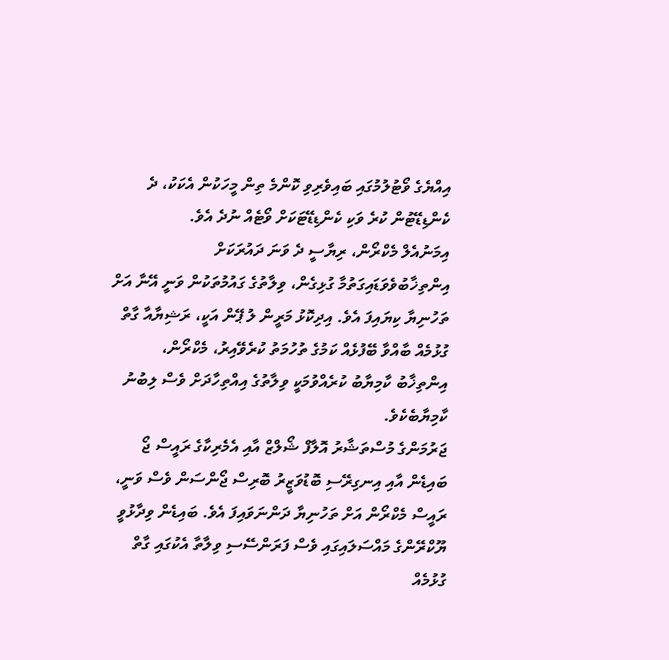އިއްޔެގެ ވޯޓުލުމުގައި ބައިވެރިވި ކޮންމެ ތިން މީހަކުން އެކަކު، ދެ ކެންޑިޑޭޓުން ކުރެ ވަކި ކެންޑިޑޭޓަކަށް ވޯޓެއް ނުދެ އެވެ.
އިމަނުއެލް މެކްރޯން، ރިޔާސީ ދެ ވަނަ ދައުރަކަށް އިންތިޚާބުވެވަޑައިގަތުމާ ގުޅިގެން، ވިލާތުގެ ގައުމުތަކުން ވަނީ އޭނާ އަށް ތަހުނިޔާ ކިޔައިފަ އެވެ. އިދިކޮޅު މަރީން ލު ޕޭން އަކީ، ރަޝިޔާއާ ގާތް ގުޅުމެއް ބާއްވާ ބޭފުޅެއް ކަމުގެ ތުހުމަތު ކުރެވޭއިރު، މެކްރޯން، އިންތިޚާބު ކާމިޔާބު ކުރެއްވުމަކީ ވިލާތުގެ އިއްތިހާދަށް ވެސް ލިބުނު ކާމިޔާބެކެވެ.
ޖަރުމަންގެ މުސްތަޝާރު އޮލާފް ޝޯލްޒް އާއި އެމެރިކާގެ ރައީސް ޖޯ ބައިޑެން އާއި އިނގިރޭސި ބޮޑުވަޒީރު ބޮރިސް ޖޯންސަން ވެސް ވަނީ، ރައީސް މެކްރޯން އަށް ތަހުނިޔާ ދަންނަވައިފަ އެވެ. ބައިޑެން ވިދާޅުވީ ޔޫކްރޭންގެ މައްސަލައިގައި ވެސް ފަރަންސޭސި ވިލާތާ އެކުގައި ގާތް ގުޅުމެއް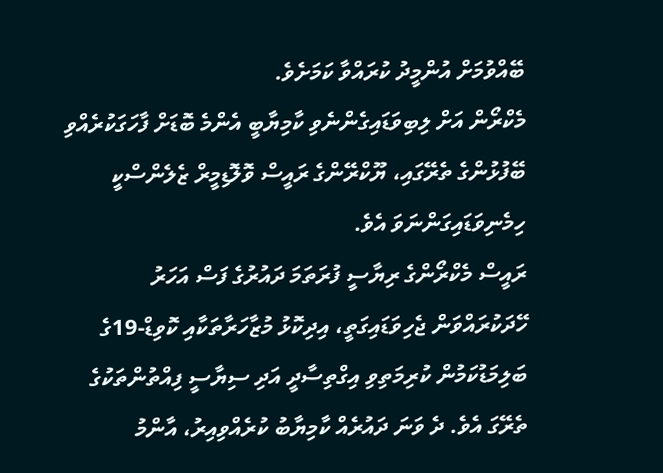ބޭއްވުމަށް އުންމީދު ކުރައްވާ ކަމަށެވެ.
މެކްރޯން އަށް ލިބިވަޑައިގެންނެވި ކާމިޔާބީ އެންމެ ބޮޑަށް ފާހަގަކުރެއްވި ބޭފުޅުންގެ ތެރޭގައި، ޔޫކްރޭންގެ ރައީސް ވޮލޮޑިމީރް ޒެލެންސްކީ ހިމެނިވަޑައިގަންނަވަ އެވެ.
ރައީސް މެކްރޯންގެ ރިޔާސީ ފުރަތަމަ ދައުރުގެ ފަސް އަހަރު ހޭދަކުރައްވަން ޖެހިވަޑައިގަތީ، އިދިކޮޅު މުޒާހަރާތަކާއި ކޮވިޑް-19ގެ ބަލިމަޑުކަމުން ކުރިމަތިވި އިގްތިސާދީ އަދި ސިޔާސީ ފިއްތުންތަކުގެ ތެރޭގަ އެވެ. ދެ ވަނަ ދައުރެއް ކާމިޔާބު ކުރެއްވިއިރު، އާންމު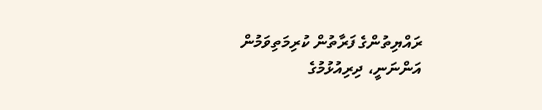ރައްޔިތުންގެ ފަރާތުން ކުރިމަތިވަމުން އަންނަނީ، ދިރިއުޅުމުގެ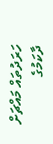ހަރަދުތައް މައްޗަށް ދާކަމުގެ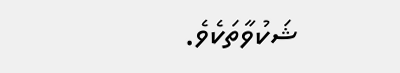ޝަކުވާތަކެވެ.